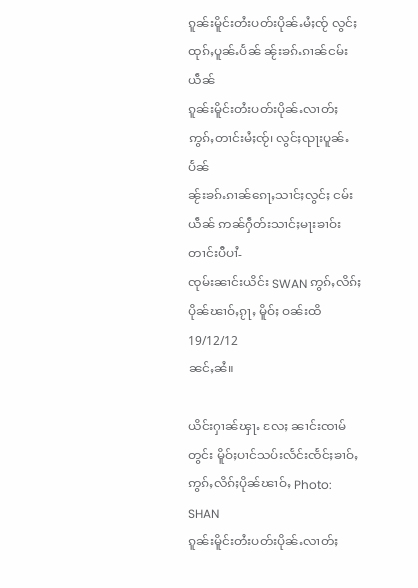ၵူၼ်းမိူင်းတႆးပတ်းပိုၼ်ႉမႆႈၸႂ် လွင်ႈထုၵ်ႇပူၼ်ႉပႅၼ် ၼႂ်းၶၵ်ႉၵၢၼ်ငမ်းယဵၼ်
ၵူၼ်းမိူင်းတႆးပတ်းပိုၼ်ႉလၢတ်ႈဢွၵ်ႇတၢင်းမႆႈၸႂ်၊ လွင်ႈၺႃးပူၼ်ႉပႅၼ်
ၼႂ်းၶၵ်ႉၵၢၼ်ၵေႃႇသၢင်ႈလွင်ႈ ငမ်းယဵၼ် ဢၼ်ႁဵတ်းသၢင်ႈမႃးၶၢဝ်းတၢင်းပီပၢႆ-
ၸုမ်းၼၢင်းယိင်း SWAN ဢွၵ်ႇလိၵ်ႈပိုၼ်ၽၢဝ်ႇၵႂႃႇ မိူဝ်ႈ ဝၼ်းထိ 19/12/12
ၼင်ႇၼႆ။

ယိင်းႁၢၼ်ၾႃႉ လႄႈ ၼၢင်းၸၢမ်တွင်း မိူဝ်ႈပၢင်သပ်းလႅင်းၸႅင်ႈၶၢဝ်ႇ ဢွၵ်ႇလိၵ်ႈပိုၼ်ၽၢဝ်ႇ Photo: SHAN
ၵူၼ်းမိူင်းတႆးပတ်းပိုၼ်ႉလၢတ်ႈ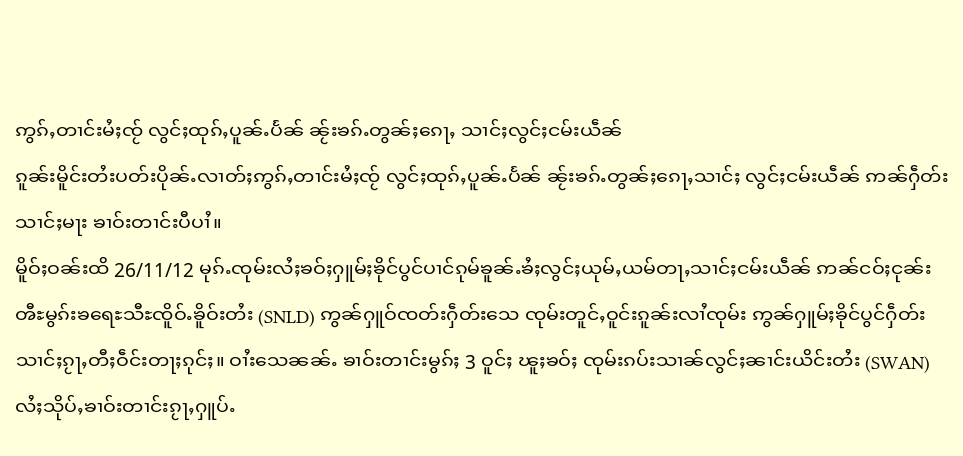ဢွၵ်ႇတၢင်းမႆႈၸႂ် လွင်ႈထုၵ်ႇပူၼ်ႉပႅၼ် ၼႂ်းၶၵ်ႉတွၼ်ႈၵေႃႇ သၢင်ႈလွင်ႈငမ်းယဵၼ်
ၵူၼ်းမိူင်းတႆးပတ်းပိုၼ်ႉလၢတ်ႈဢွၵ်ႇတၢင်းမႆႈၸႂ် လွင်ႈထုၵ်ႇပူၼ်ႉပႅၼ် ၼႂ်းၶၵ်ႉတွၼ်ႈၵေႃႇသၢင်ႈ လွင်ႈငမ်းယဵၼ် ဢၼ်ႁဵတ်းသၢင်ႈမႃး ၶၢဝ်းတၢင်းပီပၢႆ။
မိူဝ်ႈဝၼ်းထိ 26/11/12 မုၵ်ႉၸုမ်းလႆႈၶဝ်ႈႁူမ်ႈၶိုင်ပွင်ပၢင်ၵုမ်ၶူၼ်ႉၶႆႈလွင်ႈယုမ်ႇယမ်တႃႇသၢင်ႈငမ်းယဵၼ် ဢၼ်ငဝ်ႈငုၼ်း ၻီႊမွၵ်းၶရေႊသီႊၸိူဝ်ႉၶိူဝ်းတႆး (SNLD) ဢွၼ်ႁူဝ်ၸတ်းႁဵတ်းသေ ၸုမ်းတူင်ႇဝူင်းၵူၼ်းလၢႆၸုမ်း ဢွၼ်ႁူမ်ႈၶိုင်ပွင်ႁဵတ်း သၢင်ႈၵႂႃႇတီႈဝဵင်းတႃႈၵုင်ႈ။ ဝၢႆးသေၼၼ်ႉ ၶၢဝ်းတၢင်းမွၵ်ႈ 3 ဝူင်ႈ ၽူႈၶဝ်ႈ ၸုမ်းၵပ်းသၢၼ်လွင်ႈၼၢင်းယိင်းတႆး (SWAN) လႆႈသိုပ်ႇၶၢဝ်းတၢင်းၵႂႃႇႁူပ်ႉ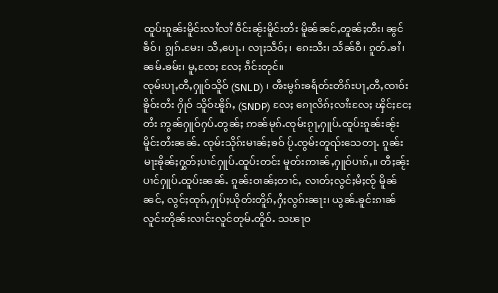ထူပ်းၵူၼ်းမိူင်းလၢႆလၢႆ ဝဵင်းၼႂ်းမိူင်းတႆး မိူၼ်ၼင်ႇတူၼ်ႈတီး၊ ၼွင်ၶဵဝ်၊ ၵျွၵ်ႉမႄး၊ သီႇပေႃႉ၊ လႃႈသဵဝ်ႈ၊ ၵေးသီး၊ သႅၼ်ဝီ၊ ၵူတ်ႉၶၢႆ၊ ၼမ်ႉၶမ်း၊ မူႇၸႄႈ လႄႈ ၵဵင်းတုင်။
ၸုမ်းပႃႇတီႇႁူဝ်သိူဝ် (SNLD) ၊ ၻီႊမွၵ်းၶရႅတ်ႊတိၵ်ႊပႃႇတီႇၸၢဝ်းၶိူဝ်းတႆး ႁိုဝ် သိူဝ်ၽိူၵ်ႇ (SNDP) လႄႈ ၵေႃလိၵ်ႈလၢႆးလႄႈ ၾိင်ႈငႄႈတႆး ဢွၼ်ႁူဝ်ႁပ်ႉတွၼ်ႈ ဢၼ်မုၵ်ႉၸုမ်းၵႂႃႇႁူပ်ႉထူပ်းၵူၼ်းၼႂ်း မိူင်းတႆးၼၼ်ႉ ၸုမ်းသိုၵ်းမၢၼ်ႈၶဝ် ပႂ်ႉၸွမ်းတူၺ်းသေတႃႉ ၵူၼ်းမႃးၶိုၼ်ႈႁွတ်ႈပၢင်ႁူပ်ႉထူပ်းတင်း မူတ်းဢၢၼ်ႇႁူဝ်ပၢၵ်ႇ။ တီႈၼႂ်းပၢင်ႁူပ်ႉထူပ်းၼၼ်ႉ ၵူၼ်းဝၢၼ်ႈတၢင်ႇ လၢတ်ႈလွင်ႈမႆႈၸႂ် မိူၼ်ၼင်ႇ လွင်ႈထုၵ်ႇႁုပ်ႈယိုတ်းတိူၵ်ႇႁႆႈလွၵ်းၼႃး၊ ယွၼ်ႉၶူင်းၵၢၼ်လူင်းတိုၼ်းလၢင်းလူင်တုမ်ႉတိူဝ်ႉ သၽႃဝ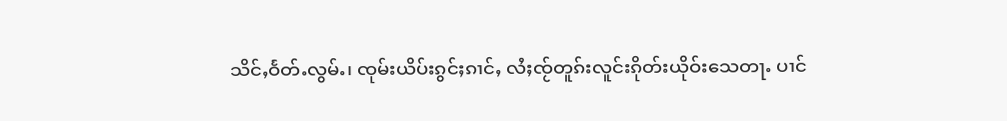သိင်ႇဝႅတ်ႉလွမ်ႉ၊ ၸုမ်းယိပ်းၵွင်ႈၵၢင်ႇ လႆႈၸႂ်တူၵ်းလူင်းၵိုတ်းယိုဝ်းသေတႃႉ ပၢင်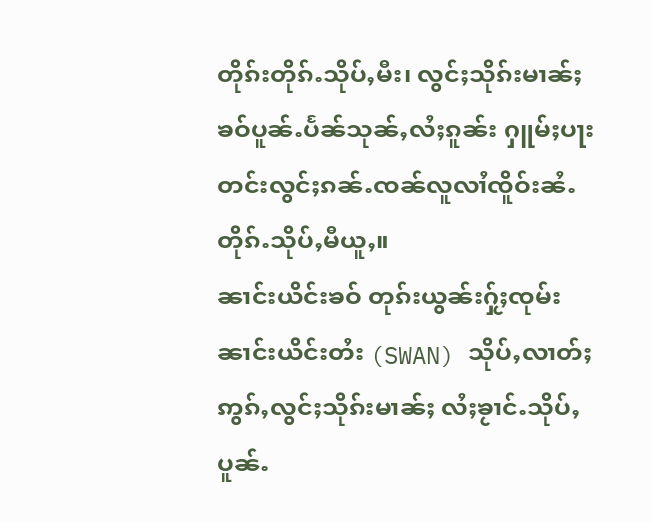တိုၵ်းတိုၵ်ႉသိုပ်ႇမီး၊ လွင်ႈသိုၵ်းမၢၼ်ႈ ၶဝ်ပူၼ်ႉပႅၼ်သုၼ်ႇလႆႈၵူၼ်း ႁူမ်ႈပႃးတင်းလွင်ႈၵၼ်ႉၸၼ်လူလၢႆၸိူဝ်းၼႆႉ တိုၵ်ႉသိုပ်ႇမီယူႇ။
ၼၢင်းယိင်းၶဝ် တုၵ်းယွၼ်းႁႂ်ႈၸုမ်းၼၢင်းယိင်းတႆး (SWAN) သိုပ်ႇလၢတ်ႈဢွၵ်ႇလွင်ႈသိုၵ်းမၢၼ်ႈ လႆႈၶႂၢင်ႉသိုပ်ႇပူၼ်ႉ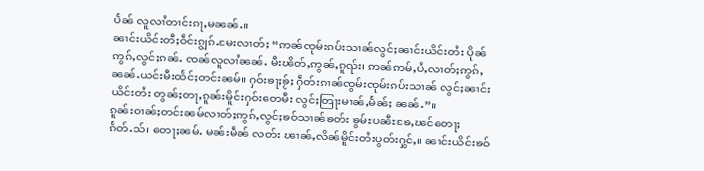ပႅၼ် လူလၢႆတၢင်းၵႃႇမၼၼ်ႉ။
ၼၢင်းယိင်းတီႈဝဵင်းၵျွၵ်ႉမႄးလၢတ်ႈ “ဢၼ်ၸုမ်းၵပ်းသၢၼ်လွင်ႈၼၢင်းယိင်းတႆး ပိုၼ်ဢွၵ်ႇလွင်ႈၵၼ်ႉ ၸၼ်လူလၢႆၼၼ်ႉ မီးၽိတ်ႇဢွၼ်ႇၵူၺ်း၊ ဢၼ်ဢမ်ႇပႆႇလၢတ်ႈဢွၵ်ႇၼၼ်ႉယင်းမီးထႅင်ႈတင်းၼမ်။ ႁဝ်းၶႃႈၶႂ်ႈ ႁဵတ်းၵၢၼ်ၸွမ်းၸုမ်းၵပ်းသၢၼ် လွင်ႈၼၢင်းယိင်းတႆး တွၼ်ႈတႃႇၵူၼ်းမိူင်းႁဝ်းတေမီး လွင်ႈတြႃးမၢၼ်ႇမႅၼ်ႈ ၼၼ်ႉ”။
ၵူၼ်းဝၢၼ်ႈတင်းၼမ်လၢတ်ႈဢွၵ်ႇလွင်ႈၶဝ်သၢၼ်ၶတ်း ၶွမ်ႊပၼီႊၶႄႇၽင်တေႃႈၵႅတ်ႉသ်၊ တေႃႈၼမ်ႉ မၼ်းမဵၼ် လတ်း ၽၢၼ်ႇလိၼ်မိူင်းတႆးပွတ်းႁွင်ႇ။ ၼၢင်းယိင်းၶဝ်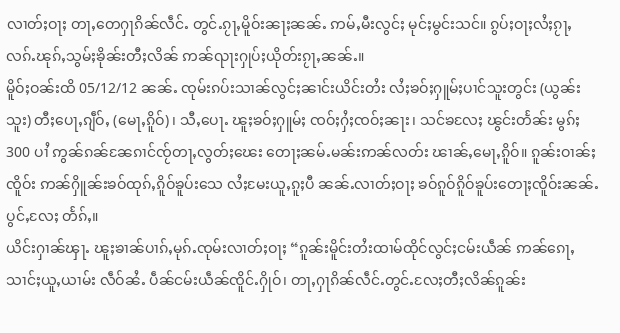လၢတ်ႈဝႃႈ တႃႇတေႁႃၵိၼ်လဵင်ႉ တွင်ႉၵႂႃႇမိူဝ်းၼႃႈၼၼ်ႉ ဢမ်ႇမီးလွင်ႈ မုင်ႈမွင်းသင်။ ၵွပ်ႈဝႃႈလႆႈၵႂႃႇလၵ်ႉၽုၵ်ႇသွမ်ႈၶိုၼ်းတီႈလိၼ် ဢၼ်ၺႃးႁုပ်ႈယိုတ်းၵႂႃႇၼၼ်ႉ။
မိူဝ်ႈဝၼ်းထိ 05/12/12 ၼၼ်ႉ ၸုမ်းၵပ်းသၢၼ်လွင်ႈၼၢင်းယိင်းတႆး လႆႈၶဝ်ႈႁူမ်ႈပၢင်သူးတွင်း (ယွၼ်းသူး) တီႈပေႃႇၵျဵဝ်ႇ (မေႃႇၵိူဝ်)၊ သီႇပေႃႉ ၽူႈၶဝ်ႈႁူမ်ႈ ၸဝ်ႈႁႆႈၸဝ်ႈၼႃး၊ သင်ၶလႄႈ ၽွင်းတႅၼ်း မွၵ်ႈ 300 ပၢႆ ဢွၼ်ၵၼ်ၼႄၵၢင်ၸႂ်တႃႇလွတ်ႈၽေး တေႃႈၼမ်ႉမၼ်းဢၼ်လတ်း ၽၢၼ်ႇမေႃႇၵိူဝ်။ ၵူၼ်းဝၢၼ်ႈၸိူဝ်း ဢၼ်ႁိူၼ်းၶဝ်ထုၵ်ႇၵိူဝ်ၶူပ်းသေ လႆႈမႄးယူႇၵူႈပီ ၼၼ်ႉလၢတ်ႈဝႃႈ ၶဝ်ၵူဝ်ၵိူဝ်ၶူပ်းတေႃႈၸိူဝ်းၼၼ်ႉပွင်ႇလႄႈ တႅၵ်ႇ။
ယိင်းႁၢၼ်ၾႃႉ ၽူႈၶၢၼ်ပၢၵ်ႇမုၵ်ႉၸုမ်းလၢတ်ႈဝႃႈ “ၵူၼ်းမိူင်းတႆးထၢမ်ထိုင်လွင်ႈငမ်းယဵၼ် ဢၼ်ၵေႃႇ သၢင်ႈယူႇယၢမ်း လဵဝ်ၼႆႉ ပဵၼ်ငမ်းယဵၼ်ၸိူင်ႉႁိုဝ်၊ တႃႇႁႃၵိၼ်လဵင်ႉတွင်ႉလႄႈတီႈလိၼ်ၵူၼ်း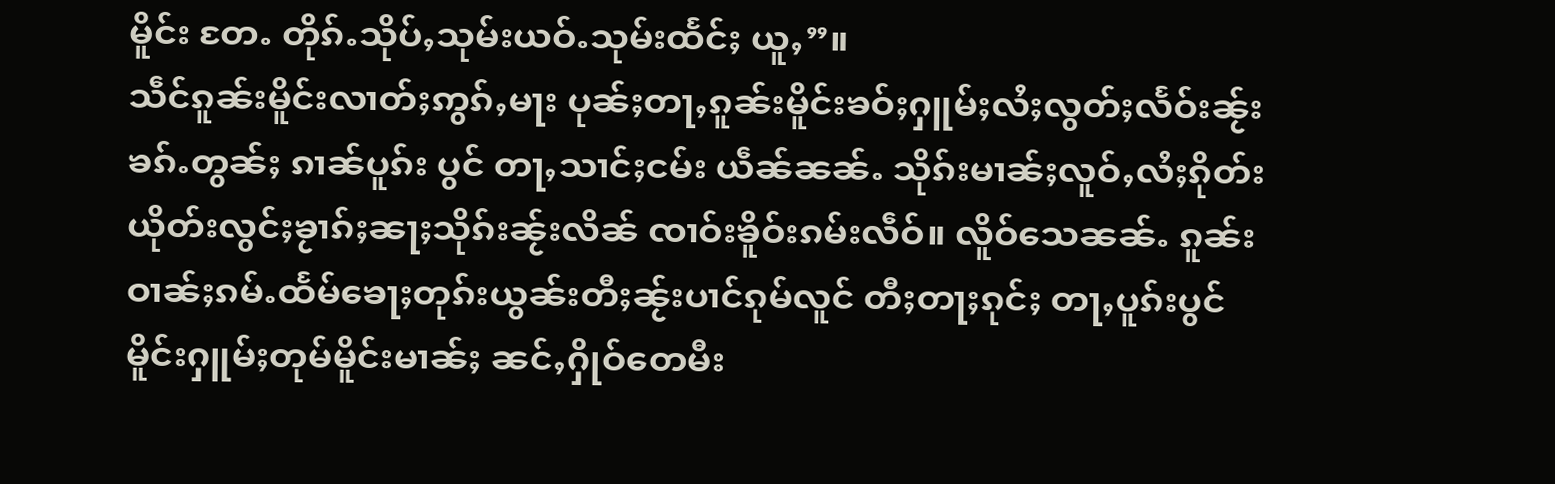မိူင်း တႄႉ တိုၵ်ႉသိုပ်ႇသုမ်းယဝ်ႉသုမ်းထႅင်ႈ ယူႇ”။
သဵင်ၵူၼ်းမိူင်းလၢတ်ႈဢွၵ်ႇမႃး ပုၼ်ႈတႃႇၵူၼ်းမိူင်းၶဝ်ႈႁူမ်ႈလႆႈလွတ်ႈလႅဝ်းၼႂ်းၶၵ်ႉတွၼ်ႈ ၵၢၼ်ပူၵ်း ပွင် တႃႇသၢင်ႈငမ်း ယဵၼ်ၼၼ်ႉ သိုၵ်းမၢၼ်ႈလူဝ်ႇလႆႈၵိုတ်းယိုတ်းလွင်ႈၶႂၢၵ်ႈၼႃႈသိုၵ်းၼႂ်းလိၼ် ၸၢဝ်းၶိူဝ်းၵမ်းလဵဝ်။ လိူဝ်သေၼၼ်ႉ ၵူၼ်းဝၢၼ်ႈၵမ်ႉထႅမ်ၶေႃႈတုၵ်းယွၼ်းတီႈၼႂ်းပၢင်ၵုမ်လူင် တီႈတႃႈၵုင်ႈ တႃႇပူၵ်းပွင်မိူင်းႁူမ်ႈတုမ်မိူင်းမၢၼ်ႈ ၼင်ႇႁိုဝ်တေမီး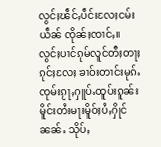လွင်ႈၽဵင်ႇပဵင်းလႄႈငမ်းယဵၼ် ၸိုၼ်ႈၸၢင်ႇ။
လွင်ႈပၢင်ၵုမ်လူင်တီႈတႃႈၵုင်ႈလႄႈ ၶၢဝ်းတၢင်းမုၵ်ႉၸုမ်းၵႂႃႇႁူပ်ႉထူပ်းၵူၼ်းမိူင်းတႆးမႃးမိူဝ်ႈပႆႇႁိုင် ၼၼ်ႉ သိုပ်ႇ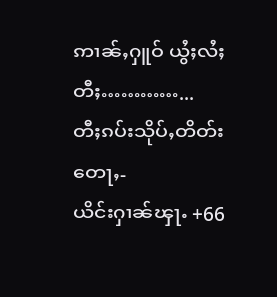ဢၢၼ်ႇႁူဝ် ယွႆႈလႆႈတီႈ…………...
တီႈၵပ်းသိုပ်ႇတိတ်းတေႃႇ-
ယိင်းႁၢၼ်ၾႃႉ +66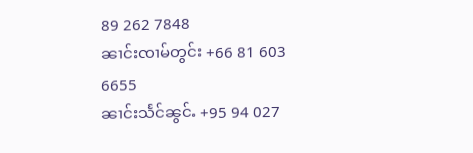89 262 7848
ၼၢင်းၸၢမ်တွင်း +66 81 603 6655
ၼၢင်းသႅင်ၼွင်ႉ +95 94 027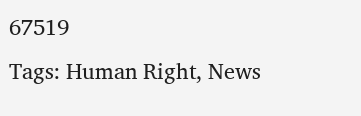67519
Tags: Human Right, News